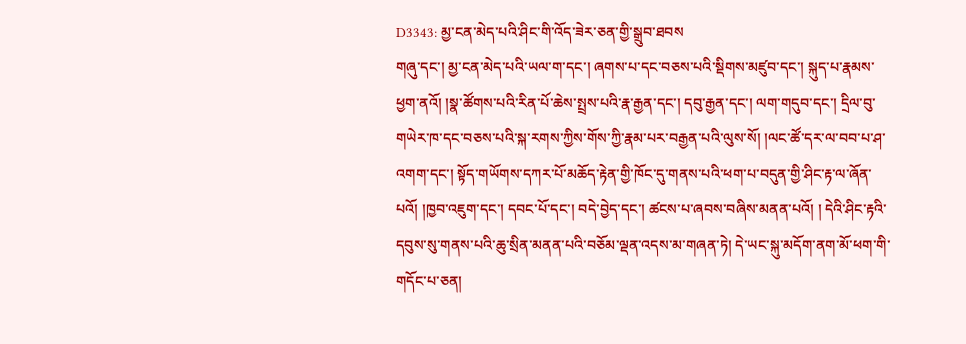D3343: མྱ་ངན་མེད་པའི་ཤིང་གི་འོད་ཟེར་ཅན་གྱི་སྒྲུབ་ཐབས
གཞུ་དང་། མྱ་ངན་མེད་པའི་ཡལ་ག་དང་། ཞགས་པ་དང་བཅས་པའི་སྡིགས་མཛུབ་དང་། སྐུད་པ་རྣམས་ཕྱག་ནའོ། །སྣ་ཚོགས་པའི་རིན་པོ་ཆེས་སྤྲས་པའི་རྣ་རྒྱན་དང་། དབུ་རྒྱན་དང་། ལག་གདུབ་དང་། དྲིལ་བུ་གཡེར་ཁ་དང་བཅས་པའི་སྐ་རགས་ཀྱིས་གོས་ཀྱི་རྣམ་པར་བརྒྱན་པའི་ལུས་སོ། །ལང་ཚོ་དར་ལ་བབ་པ་ཤ་འགག་དང་། སྟོད་གཡོགས་དཀར་པོ་མཆོད་རྟེན་གྱི་ཁོང་དུ་གནས་པའི་ཕག་པ་བདུན་གྱི་ཤིང་རྟ་ལ་ཞོན་པའོ། །ཁྱབ་འཇུག་དང་། དབང་པོ་དང་། བདེ་བྱེད་དང་། ཚངས་པ་ཞབས་བཞིས་མནན་པའོ། ། དེའི་ཤིང་རྟའི་དབུས་སུ་གནས་པའི་ཆུ་སྲིན་མནན་པའི་བཅོམ་ལྡན་འདས་མ་གཞན་ཏེ། དེ་ཡང་སྐུ་མདོག་ནག་མོ་ཕག་གི་གདོང་པ་ཅན།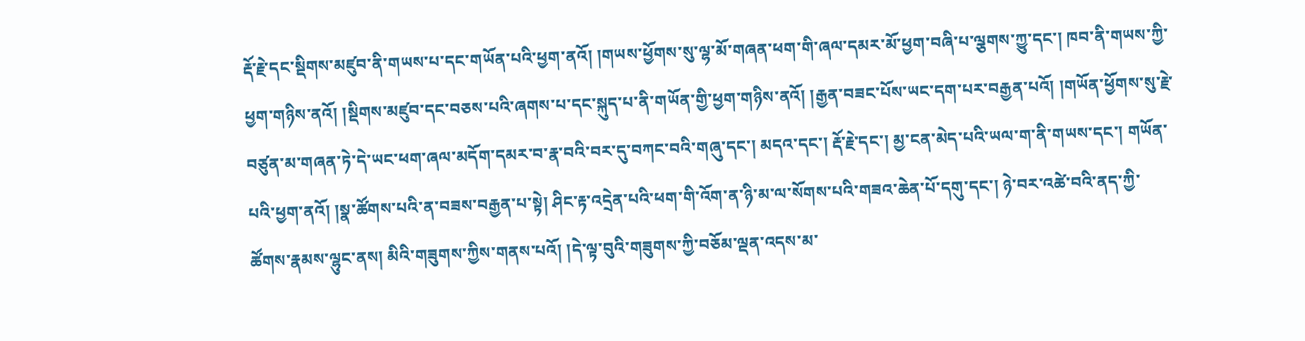རྡོ་རྗེ་དང་སྡིགས་མཛུབ་ནི་གཡས་པ་དང་གཡོན་པའི་ཕྱག་ནའོ། །གཡས་ཕྱོགས་སུ་ལྷ་མོ་གཞན་ཕག་གི་ཞལ་དམར་མོ་ཕྱག་བཞི་པ་ལྕགས་ཀྱུ་དང་། ཁབ་ནི་གཡས་ཀྱི་ཕྱག་གཉིས་ནའོ། །སྡིགས་མཛུབ་དང་བཅས་པའི་ཞགས་པ་དང་སྐུད་པ་ནི་གཡོན་གྱི་ཕྱག་གཉིས་ནའོ། །རྒྱན་བཟང་པོས་ཡང་དག་པར་བརྒྱན་པའོ། །གཡོན་ཕྱོགས་སུ་རྗེ་བཙུན་མ་གཞན་ཏེ་དེ་ཡང་ཕག་ཞལ་མདོག་དམར་བ་རྣ་བའི་བར་དུ་བཀང་བའི་གཞུ་དང་། མདའ་དང་། རྡོ་རྗེ་དང་། མྱ་ངན་མེད་པའི་ཡལ་ག་ནི་གཡས་དང་། གཡོན་པའི་ཕྱག་ནའོ། །སྣ་ཚོགས་པའི་ན་བཟས་བརྒྱན་པ་སྟེ། ཤིང་རྟ་འདྲེན་པའི་ཕག་གི་འོག་ན་ཉི་མ་ལ་སོགས་པའི་གཟའ་ཆེན་པོ་དགུ་དང་། ཉེ་བར་འཚེ་བའི་ནད་ཀྱི་ཚོགས་རྣམས་ལྷུང་ནས། མིའི་གཟུགས་ཀྱིས་གནས་པའོ། །དེ་ལྟ་བུའི་གཟུགས་ཀྱི་བཅོམ་ལྡན་འདས་མ་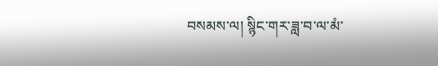བསམས་ལ། སྙིང་གར་ཟླ་བ་ལ་མཾ་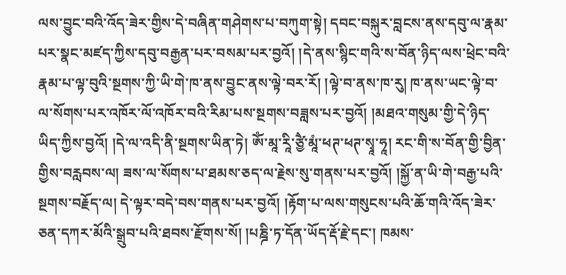ལས་བྱུང་བའི་འོད་ཟེར་གྱིས་དེ་བཞིན་གཤེགས་པ་བཀུག་སྟེ། དབང་བསྐུར་བླངས་ནས་དབུ་ལ་རྣམ་པར་སྣང་མཛད་ཀྱིས་དབུ་བརྒྱན་པར་བསམ་པར་བྱའོ། །དེ་ནས་སྙིང་གའི་ས་བོན་ཉིད་ལས་ཕྲེང་བའི་རྣམ་པ་ལྟ་བུའི་སྔགས་ཀྱི་ཡི་གེ་ཁ་ནས་བྱུང་ནས་ལྟེ་བར་རོ། །ལྟེ་བ་ནས་ཁ་རུ། ཁ་ནས་ཡང་ལྟེ་བ་ལ་སོགས་པར་འཁོར་ལོ་འཁོར་བའི་རིམ་པས་སྔགས་བཟླས་པར་བྱའོ། །མཐའ་གསུམ་གྱི་དེ་ཉིད་ཡིད་ཀྱིས་བྱའོ། །དེ་ལ་འདི་ནི་སྔགས་ཡིན་ཏེ། ཨོཾ་མཱ་རཱི་ཙྱཻ་མཱཾ་ཕཊ་ཕཊ་སྭཱ་ཧཱ། རང་གི་ས་བོན་གྱི་བྱིན་གྱིས་བརླབས་ལ། ཟས་ལ་སོགས་པ་ཐམས་ཅད་ལ་རྗེས་སུ་གནས་པར་བྱའོ། །སྐྱོ་ན་ཡི་གེ་བརྒྱ་པའི་སྔགས་བརྗོད་ལ། དེ་ལྟར་བདེ་བས་གནས་པར་བྱའོ། །རྟོག་པ་ལས་གསུངས་པའི་ཆོ་གའི་འོད་ཟེར་ཅན་དཀར་མོའི་སྒྲུབ་པའི་ཐབས་རྫོགས་སོ། །པཎྜི་ཏ་དོན་ཡོད་རྡོ་རྗེ་དང་། ཁམས་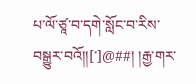པ་ལོ་ཙཱ་བ་དགེ་སློང་བ་རིས་བསྒྱུར་བའོ།།[་]@##། །རྒྱ་གར་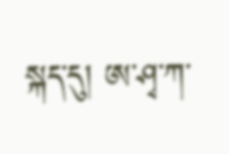སྐད་དུ། ཨ་ཤྭ་ཀ་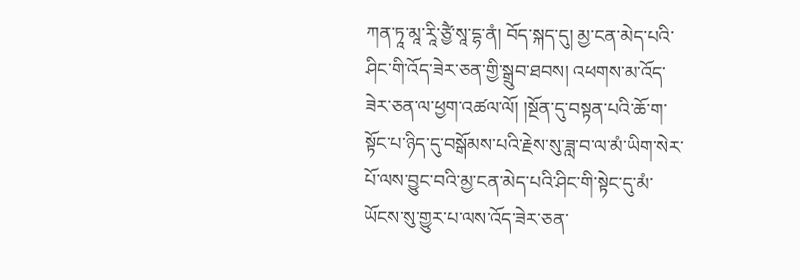ཀན་ཏཱ་མཱ་རཱི་ཙྱཻ་སཱ་དྷ་ནཾ། བོད་སྐད་དུ། མྱ་ངན་མེད་པའི་ཤིང་གི་འོད་ཟེར་ཅན་གྱི་སྒྲུབ་ཐབས། འཕགས་མ་འོད་ཟེར་ཅན་ལ་ཕྱག་འཚལ་ལོ། །སྔོན་དུ་བསྟན་པའི་ཆོ་ག་སྟོང་པ་ཉིད་དུ་བསྒོམས་པའི་རྗེས་སུ་ཟླ་བ་ལ་མཾ་ཡིག་སེར་པོ་ལས་བྱུང་བའི་མྱ་ངན་མེད་པའི་ཤིང་གི་སྟེང་དུ་མཾ་ཡོངས་སུ་གྱུར་པ་ལས་འོད་ཟེར་ཅན་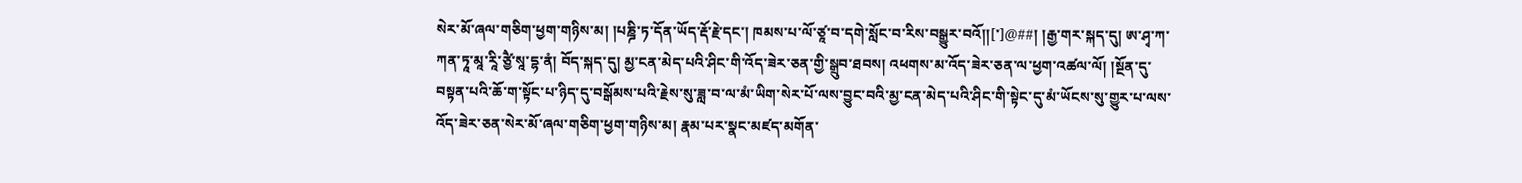སེར་མོ་ཞལ་གཅིག་ཕྱག་གཉིས་མ། །པཎྜི་ཏ་དོན་ཡོད་རྡོ་རྗེ་དང་། ཁམས་པ་ལོ་ཙཱ་བ་དགེ་སློང་བ་རིས་བསྒྱུར་བའོ།།[་]@##། །རྒྱ་གར་སྐད་དུ། ཨ་ཤྭ་ཀ་ཀན་ཏཱ་མཱ་རཱི་ཙྱཻ་སཱ་དྷ་ནཾ། བོད་སྐད་དུ། མྱ་ངན་མེད་པའི་ཤིང་གི་འོད་ཟེར་ཅན་གྱི་སྒྲུབ་ཐབས། འཕགས་མ་འོད་ཟེར་ཅན་ལ་ཕྱག་འཚལ་ལོ། །སྔོན་དུ་བསྟན་པའི་ཆོ་ག་སྟོང་པ་ཉིད་དུ་བསྒོམས་པའི་རྗེས་སུ་ཟླ་བ་ལ་མཾ་ཡིག་སེར་པོ་ལས་བྱུང་བའི་མྱ་ངན་མེད་པའི་ཤིང་གི་སྟེང་དུ་མཾ་ཡོངས་སུ་གྱུར་པ་ལས་འོད་ཟེར་ཅན་སེར་མོ་ཞལ་གཅིག་ཕྱག་གཉིས་མ། རྣམ་པར་སྣང་མཛད་མགོན་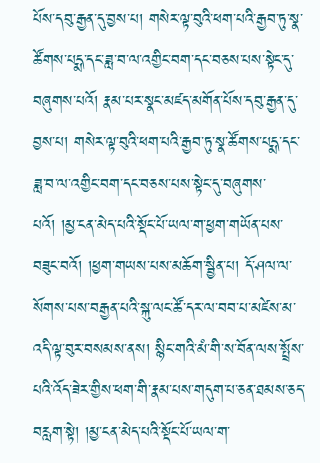པོས་དབུ་རྒྱན་དུ་བྱས་པ། གསེར་ལྟ་བུའི་ཕག་པའི་རྒྱབ་ཏུ་སྣ་ཚོགས་པདྨ་དང་ཟླ་བ་ལ་འགྱིང་བག་དང་བཅས་པས་སྟེང་དུ་བཞུགས་པའོ། རྣམ་པར་སྣང་མཛད་མགོན་པོས་དབུ་རྒྱན་དུ་བྱས་པ། གསེར་ལྟ་བུའི་ཕག་པའི་རྒྱབ་ཏུ་སྣ་ཚོགས་པདྨ་དང་ཟླ་བ་ལ་འགྱིང་བག་དང་བཅས་པས་སྟེང་དུ་བཞུགས་པའོ། །མྱ་ངན་མེད་པའི་སྡོང་པོ་ཡལ་ག་ཕྱག་གཡོན་པས་བཟུང་བའོ། །ཕྱག་གཡས་པས་མཆོག་སྦྱིན་པ། དོ་ཤལ་ལ་སོགས་པས་བརྒྱན་པའི་སྐུ་ལང་ཚོ་དར་ལ་བབ་པ་མཛེས་མ་འདི་ལྟ་བུར་བསམས་ནས། སྙིང་གའི་མཾ་གི་ས་བོན་ལས་སྤྲོས་པའི་འོད་ཟེར་གྱིས་ཕག་གི་རྣམ་པས་གདུག་པ་ཅན་ཐམས་ཅད་བརླག་སྟེ། །མྱ་ངན་མེད་པའི་སྡོང་པོ་ཡལ་ག་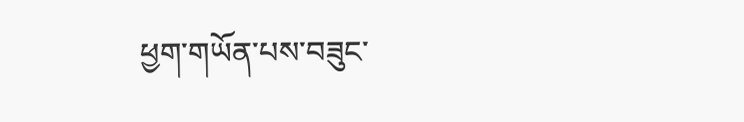ཕྱག་གཡོན་པས་བཟུང་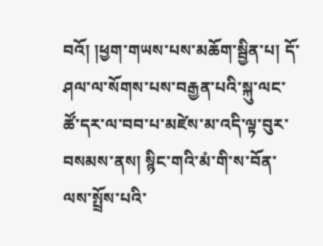བའོ། །ཕྱག་གཡས་པས་མཆོག་སྦྱིན་པ། དོ་ཤལ་ལ་སོགས་པས་བརྒྱན་པའི་སྐུ་ལང་ཚོ་དར་ལ་བབ་པ་མཛེས་མ་འདི་ལྟ་བུར་བསམས་ནས། སྙིང་གའི་མཾ་གི་ས་བོན་ལས་སྤྲོས་པའི་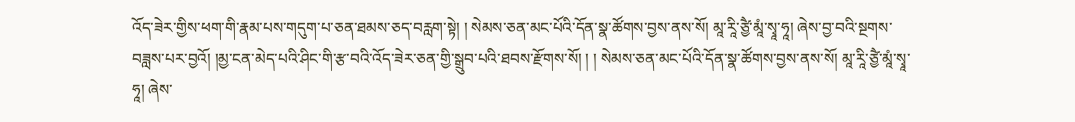འོད་ཟེར་གྱིས་ཕག་གི་རྣམ་པས་གདུག་པ་ཅན་ཐམས་ཅད་བརླག་སྟེ། ། སེམས་ཅན་མང་པོའི་དོན་སྣ་ཚོགས་བྱས་ནས་སོ། མཱ་རཱི་ཙྱཻ་མཱཾ་སྭཱ་ཧཱ། ཞེས་བྱ་བའི་སྔགས་བཟླས་པར་བྱའོ། །མྱ་ངན་མེད་པའི་ཤིང་གི་རྩ་བའི་འོད་ཟེར་ཅན་གྱི་སྒྲུབ་པའི་ཐབས་རྫོགས་སོ། ། ། སེམས་ཅན་མང་པོའི་དོན་སྣ་ཚོགས་བྱས་ནས་སོ། མཱ་རཱི་ཙྱཻ་མཱཾ་སྭཱ་ཧཱ། ཞེས་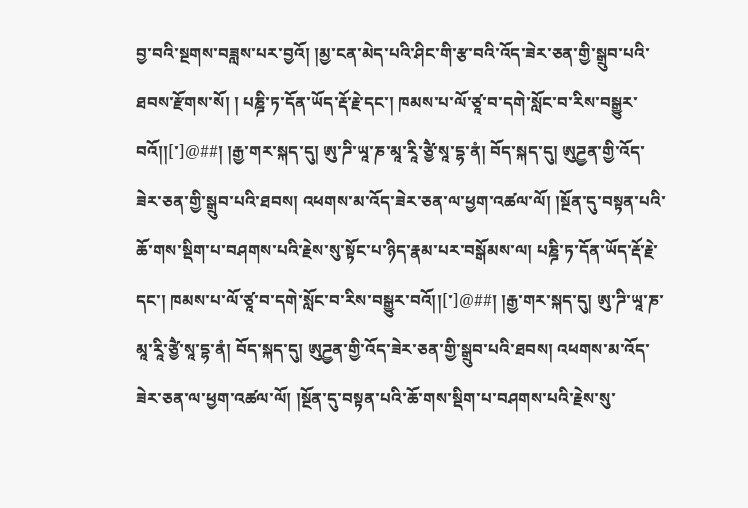བྱ་བའི་སྔགས་བཟླས་པར་བྱའོ། །མྱ་ངན་མེད་པའི་ཤིང་གི་རྩ་བའི་འོད་ཟེར་ཅན་གྱི་སྒྲུབ་པའི་ཐབས་རྫོགས་སོ། ། པཎྜི་ཏ་དོན་ཡོད་རྡོ་རྗེ་དང་། ཁམས་པ་ལོ་ཙཱ་བ་དགེ་སློང་བ་རིས་བསྒྱུར་བའོ།།[་]@##། །རྒྱ་གར་སྐད་དུ། ཨུ་ཌི་ཡཱ་ཎ་མཱ་རཱི་ཙྱཻ་སཱ་དྷ་ནཾ། བོད་སྐད་དུ། ཨུཌྱན་གྱི་འོད་ཟེར་ཅན་གྱི་སྒྲུབ་པའི་ཐབས། འཕགས་མ་འོད་ཟེར་ཅན་ལ་ཕྱག་འཚལ་ལོ། །སྔོན་དུ་བསྟན་པའི་ཆོ་གས་སྡིག་པ་བཤགས་པའི་རྗེས་སུ་སྟོང་པ་ཉིད་རྣམ་པར་བསྒོམས་ལ། པཎྜི་ཏ་དོན་ཡོད་རྡོ་རྗེ་དང་། ཁམས་པ་ལོ་ཙཱ་བ་དགེ་སློང་བ་རིས་བསྒྱུར་བའོ།།[་]@##། །རྒྱ་གར་སྐད་དུ། ཨུ་ཌི་ཡཱ་ཎ་མཱ་རཱི་ཙྱཻ་སཱ་དྷ་ནཾ། བོད་སྐད་དུ། ཨུཌྱན་གྱི་འོད་ཟེར་ཅན་གྱི་སྒྲུབ་པའི་ཐབས། འཕགས་མ་འོད་ཟེར་ཅན་ལ་ཕྱག་འཚལ་ལོ། །སྔོན་དུ་བསྟན་པའི་ཆོ་གས་སྡིག་པ་བཤགས་པའི་རྗེས་སུ་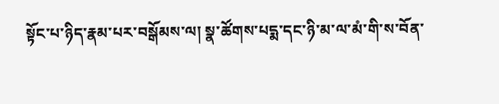སྟོང་པ་ཉིད་རྣམ་པར་བསྒོམས་ལ། སྣ་ཚོགས་པདྨ་དང་ཉི་མ་ལ་མཾ་གི་ས་བོན་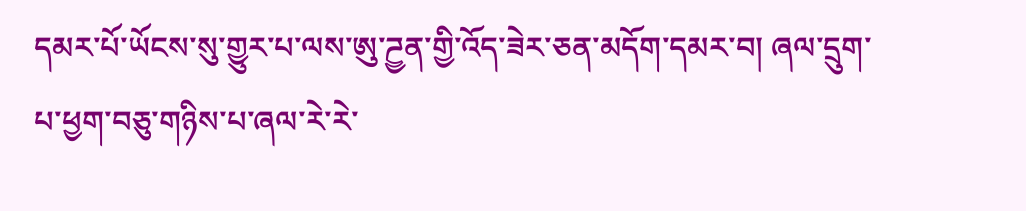དམར་པོ་ཡོངས་སུ་གྱུར་པ་ལས་ཨུ་ཌྱན་གྱི་འོད་ཟེར་ཅན་མདོག་དམར་བ། ཞལ་དྲུག་པ་ཕྱག་བཅུ་གཉིས་པ་ཞལ་རེ་རེ་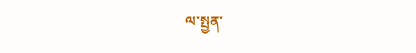ལ་སྤྱན་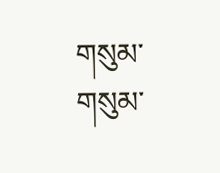གསུམ་གསུམ་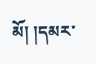མོ། །དམར་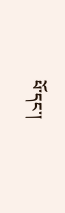པོ་དང་།